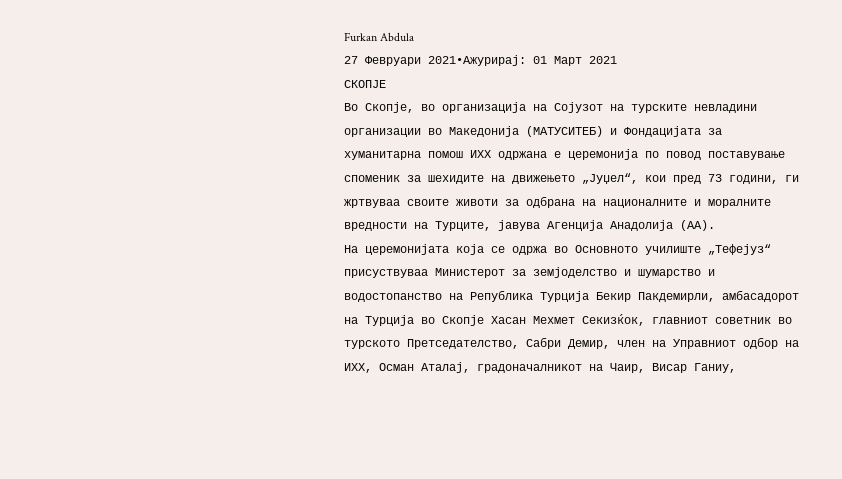Furkan Abdula
27 Февруари 2021•Ажурирај: 01 Март 2021
СКОПЈЕ
Во Скопје, во организација на Сојузот на турските невладини организации во Македонија (МАТУСИТЕБ) и Фондацијата за хуманитарна помош ИХХ одржана е церемонија по повод поставување споменик за шехидите на движењето „Јуџел“, кои пред 73 години, ги жртвуваа своите животи за одбрана на националните и моралните вредности на Турците, јавува Агенција Анадолија (АА).
На церемонијата која се одржа во Основното училиште „Тефејуз“ присуствуваа Министерот за земјоделство и шумарство и водостопанство на Република Турција Бекир Пакдемирли, амбасадорот на Турција во Скопје Хасан Мехмет Секизќок, главниот советник во турското Претседателство, Сабри Демир, член на Управниот одбор на ИХХ, Осман Аталај, градоначалникот на Чаир, Висар Ганиу,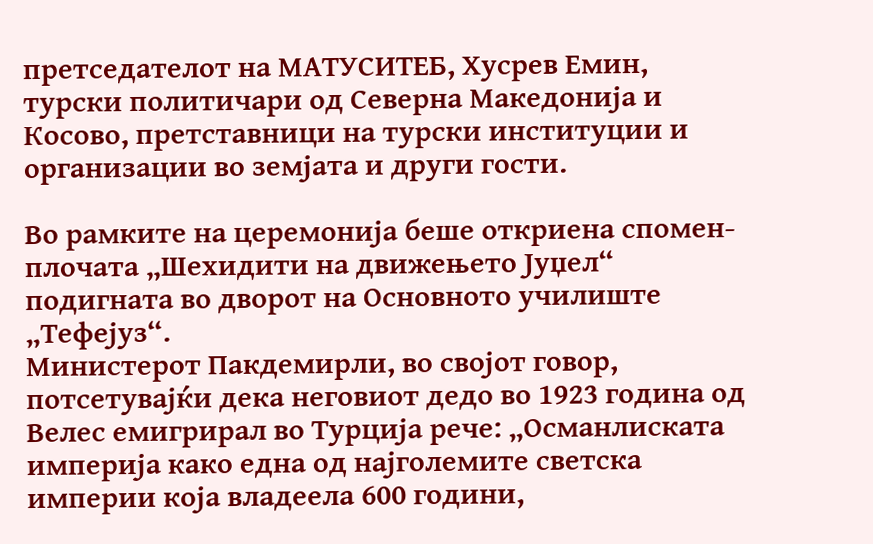претседателот на МАТУСИТЕБ, Хусрев Емин, турски политичари од Северна Македонија и Косово, претставници на турски институции и организации во земјата и други гости.

Во рамките на церемонија беше откриена спомен-плочата „Шехидити на движењето Јуџел“ подигната во дворот на Основното училиште „Тефејуз“.
Министерот Пакдемирли, во својот говор, потсетувајќи дека неговиот дедо во 1923 година од Велес емигрирал во Турција рече: „Османлиската империја како една од најголемите светска империи која владеела 600 години,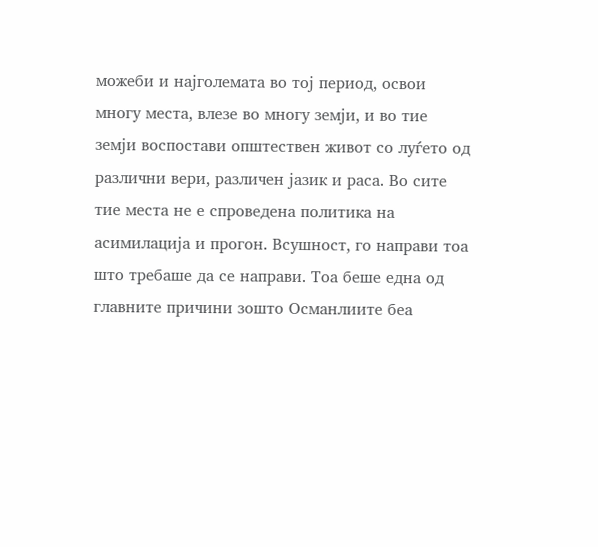можеби и најголемата во тој период, освои многу места, влезе во многу земји, и во тие земји воспостави општествен живот со луѓето од различни вери, различен јазик и раса. Во сите тие места не е спроведена политика на асимилација и прогон. Всушност, го направи тоа што требаше да се направи. Тоа беше една од главните причини зошто Османлиите беа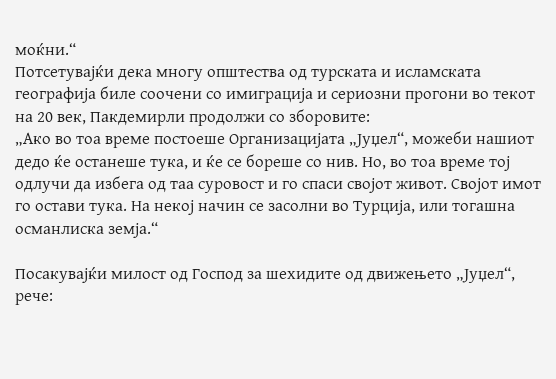моќни.“
Потсетувајќи дека многу општества од турската и исламската географија биле соочени со имиграција и сериозни прогони во текот на 20 век, Пакдемирли продолжи со зборовите:
„Ако во тоа време постоеше Организацијата „Јуџел“, можеби нашиот дедо ќе останеше тука, и ќе се бореше со нив. Но, во тоа време тој одлучи да избега од таа суровост и го спаси својот живот. Својот имот го остави тука. На некој начин се засолни во Турција, или тогашна османлиска земја.“

Посакувајќи милост од Господ за шехидите од движењето „Јуџел“, рече: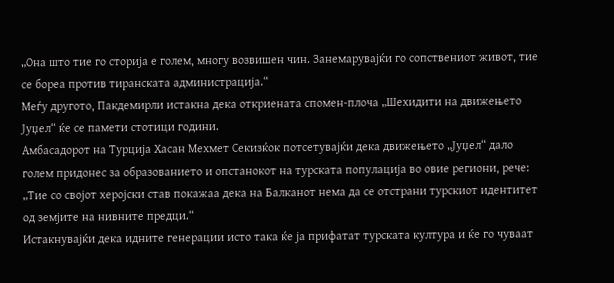„Она што тие го сторија е голем, многу возвишен чин. Занемарувајќи го сопствениот живот, тие се бореа против тиранската администрација.“
Меѓу другото, Пакдемирли истакна дека откриената спомен-плоча „Шехидити на движењето Јуџел“ ќе се памети стотици години.
Амбасадорот на Турција Хасан Мехмет Секизќок потсетувајќи дека движењето „Јуџел“ дало голем придонес за образованието и опстанокот на турската популација во овие региони, рече: „Тие со својот херојски став покажаа дека на Балканот нема да се отстрани турскиот идентитет од земјите на нивните предци.“
Истакнувајќи дека идните генерации исто така ќе ја прифатат турската култура и ќе го чуваат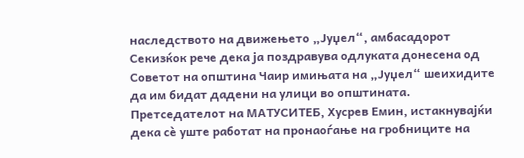наследството на движењето „Јуџел“, амбасадорот Секизќок рече дека ја поздравува одлуката донесена од Советот на општина Чаир имињата на „Јуџел“ шеихидите да им бидат дадени на улици во општината.
Претседателот на МАТУСИТЕБ, Хусрев Емин, истакнувајќи дека сѐ уште работат на пронаоѓање на гробниците на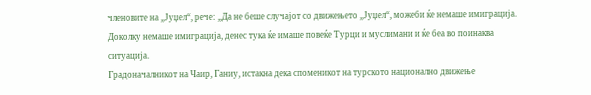членовите на „Јуџел“, рече: „Да не беше случајот со движењето „Јуџел“, можеби ќе немаше имиграција. Доколку немаше имиграција, денес тука ќе имаше повеќе Турци и муслимани и ќе беа во поинаква ситуација.
Градоначалникот на Чаир, Ганиу, истакна дека споменикот на турското национално движење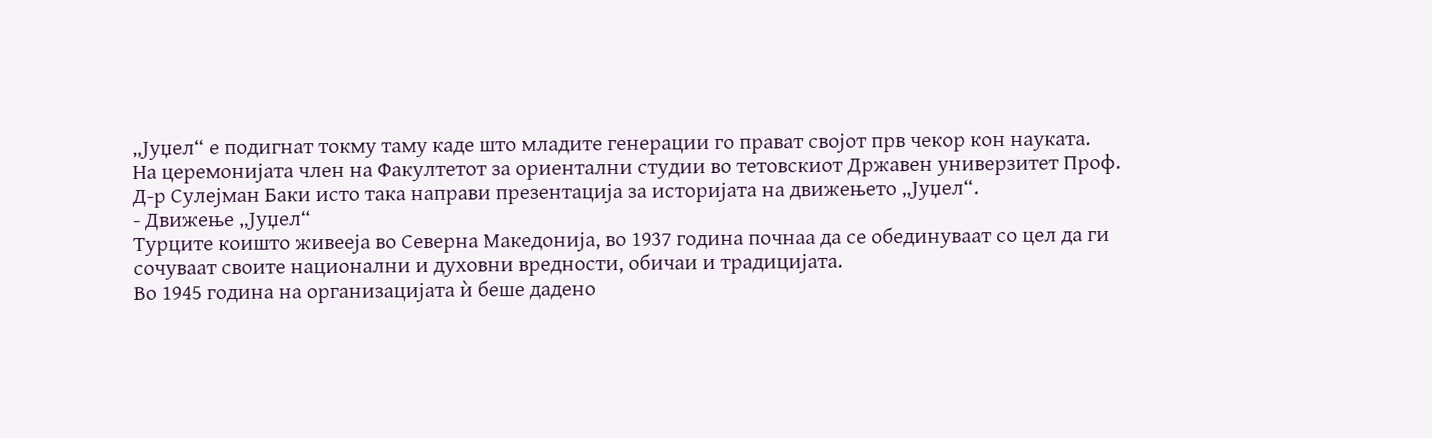„Јуџел“ е подигнат токму таму каде што младите генерации го прават својот прв чекор кон науката.
На церемонијата член на Факултетот за ориентални студии во тетовскиот Државен универзитет Проф. Д-р Сулејман Баки исто така направи презентација за историјата на движењето „Јуџел“.
- Движење „Јуџел“
Турците коишто живееја во Северна Македонија, во 1937 година почнаа да се обединуваат со цел да ги сочуваат своите национални и духовни вредности, обичаи и традицијата.
Во 1945 година на организацијата ѝ беше дадено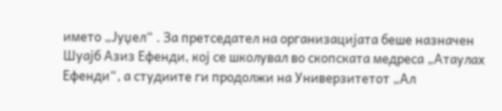името „Јуџел“ . За претседател на организацијата беше назначен Шуајб Азиз Ефенди, кој се школувал во скопската медреса „Атаулах Ефенди“, а студиите ги продолжи на Универзитетот „Ал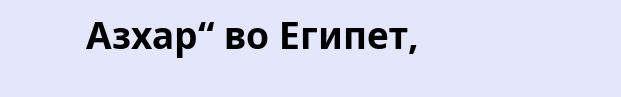Азхар“ во Египет,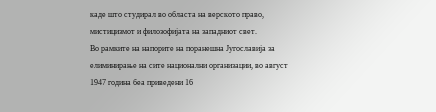каде што студирал во областа на верското право, мистицизмот и филозофијата на западниот свет.
Во рамките на напорите на поранешна Југославија за елиминирање на сите национални организации, во август 1947 година беа приведени 16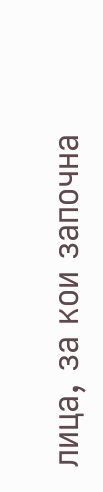лица, за кои започна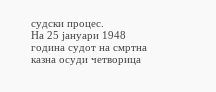судски процес.
На 25 јануари 1948 година судот на смртна казна осуди четворица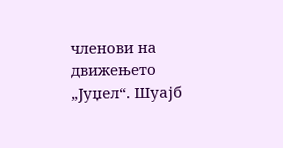членови на движењето „Јуџел“. Шуајб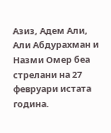Азиз, Адем Али, Али Абдурахман и Назми Омер беа стрелани на 27 февруари истата година.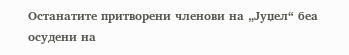Останатите притворени членови на „Јуџел“ беа осудени на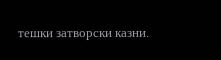тешки затворски казни.